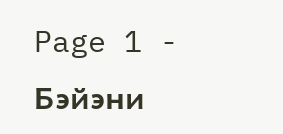Page 1 - Бэйэни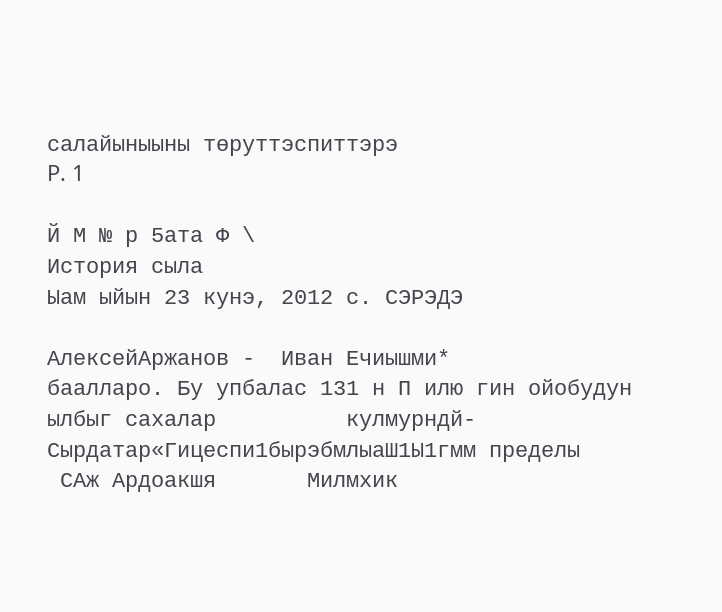салайыныыны төруттэспиттэрэ
P. 1

Й М № р 5ата Ф \                                                    История сыла                                                         Ыам ыйын 23 кунэ, 2012 с. СЭРЭДЭ

АлексейАржанов -  Иван Ечиышми*                                     баалларо. Бу упбалас 131 н П илю гин ойобудун ылбыг сахалар          кулмурндй-Сырдатар«Гицеспи1бырэбмлыаШ1Ы1гмм пределы
 САж Ардоакшя       Милмхик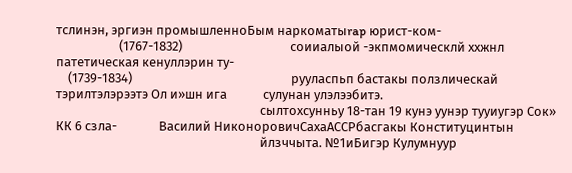тслинэн, эргиэн промышленноБым наркоматыrap юрист-ком-
                     (1767-1832)                                    соииалыой -экпмомическлй ххжнл патетическая кенуллэрин ту-
    (1739-1834)                                                     рууласпьп бастакы ползлическай тэрилтэлэрээтэ Ол и»шн ига            сулунан улэлээбитэ.
                                                                    сылтохсунньу 18-тан 19 кунэ уунэр тууиугэр Сок» КК 6 сзла-              Василий НиконоровичСахаАССРбасгакы Конституцинтын
                                                                    йлзччыта. №1иБигэр Кулумнуур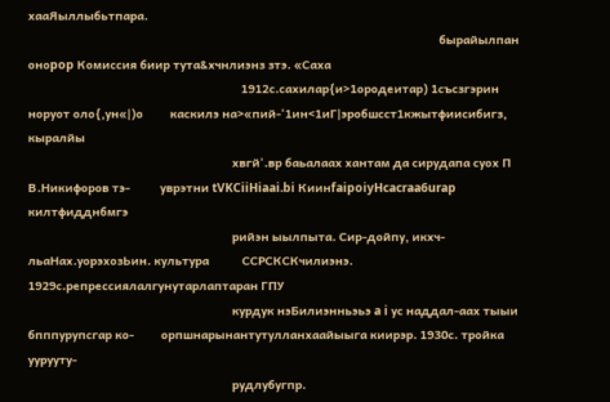хааЯыллыбьтпара.
                                                                                                                                         бырайылпан оноpop Комиссия биир тута&хчнлиэнз зтэ. «Саха
                                                                       1912с.сахилар{и>1ородеитар) 1съсзгэрин норуот оло{,ун«|)о         каскилэ на>«пий-'1ин<1иГ|эробшсст1кжытфиисибигз, кыралйы
                                                                    хвгй'.вр баьалаах хантам да сирудапа суох П В.Никифоров тэ-          уврэтни tVKCiiHiaai.bi КиинfaipoiyHcacraa6urap килтфидднбмгэ
                                                                    рийэн ыылпыта. Сир-дойпу, икхч-льаНах.уорэхозЬин. культура           ССРСКСКчилиэнэ. 1929с.репрессиялалгунутарлаптаран ГПУ
                                                                    курдук нэБилиэнньэьэ a i ус наддал-аах тыыи бпппурупсгар ко-         орпшнарынантутулланхаайыыга киирэр. 1930с. тройка уурууту-
                                                                    рудлубугпр.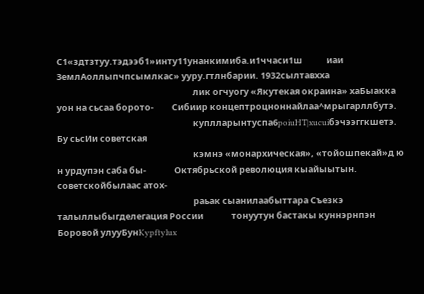С1«здтзтуу.тэдээб1»инту11унанкимиба.и1ччаси1ш            иаи ЗемлАоллыпчпсымлкас» ууру.гтлнбарии. 1932сылтавхха
                                                                    лик огчуогу «Якутекая окраина» хаБыакка уон на сьсаа борото-         Сибиир концептроцноннайлаа^мрыгарллбутэ.
                                                                    куплларынтуспа6poiuHT|xucuiбэчээггкшетэ. Бу сьсИи советская
                                                                    кэмнэ «монархическая», «тойошпекай»д ю н урдупэн саба бы-              Октябрьской революция кыайыытын. советскойбылаас атох-
                                                                    раьак сыанилаабыттара Съезкэ талыллыбыгделегация России              тонуутун бастакы куннэрнпэн Боровой улууБунKypftylux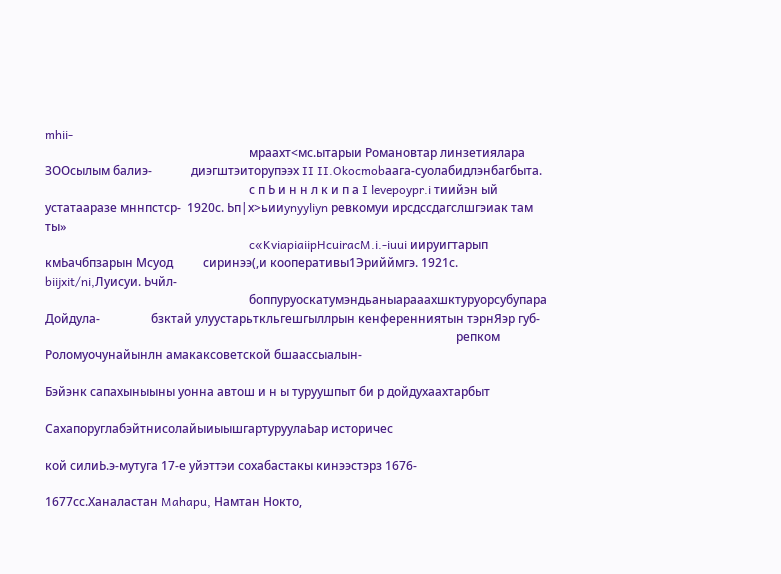mhii-
                                                                    мраахт<мс.ытарыи Романовтар линзетиялара ЗООсылым балиэ-             диэгштэиторупээх II II.Okocmobаага-суолабидлэнбагбыта.
                                                                    с п Ь и н н л к и п а I levepoypr.i тиийэн ый устатааразе мннпстср-  1920с. Ьп|х>ьииynyyliyn ревкомуи ирсдссдагслшгэиак там ты»
                                                                    c«KviapiaiipHcuiracM.i.-iuui иируигтарып кмЬачбпзарын Мсуод          сиринээ(,и кооперативы1Эрийймгэ. 1921с. biijxit/ni,Луисуи. Ьчйл-
                                                                    боппуруоскатумэндьаныарааахшктуруорсубупара Дойдула-                 бзктай улуустарьткльгешгыллрын кенференниятын тэрнЯэр губ-
                                                                                                                                         репком Роломуочунайынлн амакаксоветской бшаассыалын-

Бэйэнк сапахыныыны уонна автош и н ы туруушпыт би р дойдухаахтарбыт

СахапоруглабэйтнисолайыиыышгартуруулаЬар историчес

кой силиЬ.э-мутуга 17-е уйэттэи сохабастакы кинээстэрз 1676-

1677сс.Ханаластан Mahapu, Намтан Нокто,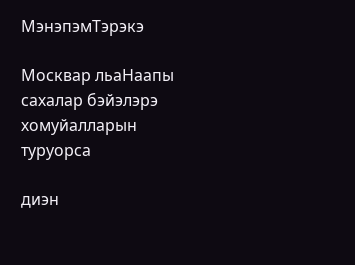МэнэпэмТэрэкэ

Москвар льаНаапы сахалар бэйэлэрэ хомуйалларын туруорса

диэн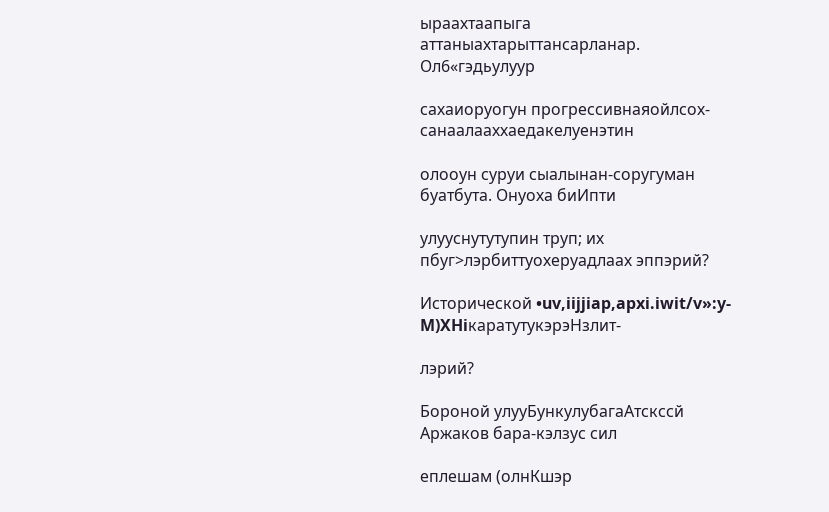ыраахтаапыга аттаныахтарыттансарланар. Ол6«гэдьулуур

сахаиоруогун прогрессивнаяойлсох-санаалааххаедакелуенэтин

олооун суруи сыалынан-соругуман буатбута. Онуоха биИпти

улууснутутупин труп; их пбуг>лэрбиттуохеруадлаах эппэрий?

Исторической •uv,iijjiap,apxi.iwit/v»:y-M)XHiкаратутукэрэНзлит-

лэрий?

Бороной улууБункулубагаАтскссй Аржаков бара-кэлзус сил

еплешам (олнКшэр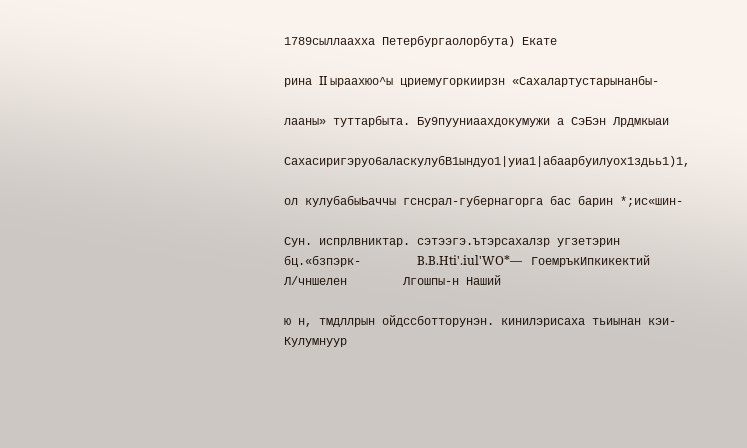1789сыллаахха Петербургаолорбута) Екате

рина II ыраахюо^ы цриемугоркиирзн «Сахалартустарынанбы-

лааны» туттарбыта. Бу9пууниаахдокумужи а СэБэн Лрдмкыаи

Сахасиригэруо6аласкулубВ1ындуо1|уиа1|абаарбуилуох1здьь1)1,

ол кулубабыЬаччы гснсрал-губернагорга бас барин *;ис«шин-

Сун. испрлвниктар. сэтээгэ.ътэрсахалзр угзетэрин бц.«бзпэрк-        B.B.Hti'.iul'WO*—   ГоемръкИпкикектий                                Л/чншелен        Лгошпы-н Наший

ю н, тмдллрын ойдссботторунэн. кинилэрисаха тьиынан кэи-            Кулумнуур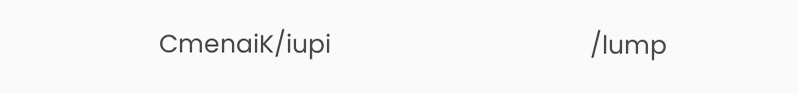CmenaiK/iupi                                     /lump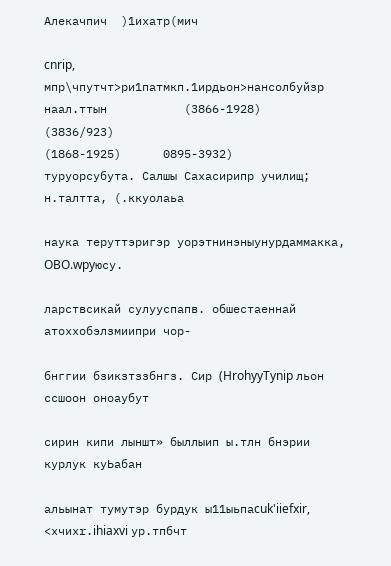Алекачпич  )1ихатр(мич

cnrip, мпр\чпутчт>ри1патмкп.1ирдьон>нансолбуйзр наал.ттын           (3866-1928)         (3836/923)                                       (1868-1925)      0895-3932)
туруорсубута. Салшы Сахасирипр училищ; н.талтта, (.ккуолаьа

наука теруттэригэр уорэтнинэныунурдаммакка, OBO.wpyюсу.

ларствсикай сулууспапв. обшестаеннай атоххобэлзмиипри чор-

бнггии бзикзтззбнгз. Сир (HrohyyTynip льон ссшоон оноаубут

сирин кипи лыншт» быллыип ы.тлн бнэрии курлук куЬабан

альынат тумутэр бурдук ы11ыьпаcuk'iiefxir, <хчихr.ihiaxvi ур.тпбчт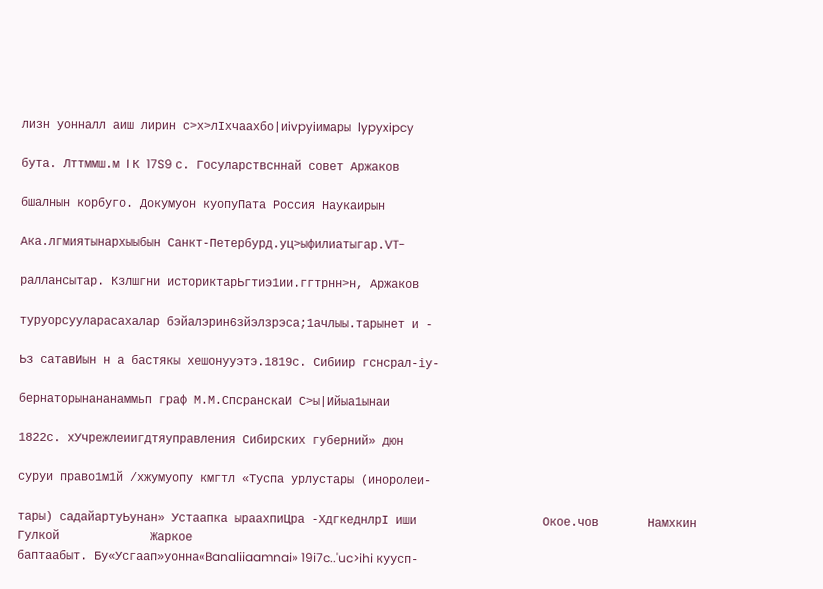лизн уонналл аиш лирин с>х>лIхчаахбо|иivpyiимары lypyxipcy

бута. Лттммш.м I К 17S9 с. Госуларствсннай совет Аржаков

бшалнын корбуго. Докумуон куопуПата Россия Наукаирын

Ака.лгмиятынархыыбын Санкт-Петербурд.уц>ыфилиатыгар.VT-

раллансытар. Кзлшгни историктарЬгтиэ1ии.ггтрнн>н, Аржаков

туруорсууларасахалар бэйалэрин6зйэлзрэса;1ачлыы.тарынет и -

Ьз сатавИын н а бастякы хешонууэтэ.1819с. Сибиир гснсрал-iу-

бернаторынананаммьп граф М.М.СпсранскаИ С>ы|Ийыа1ынаи

1822с. хУчрежлеиигдтяуправления Сибирских губерний» дюн

суруи право1м1й /хжумуопу кмгтл «Туспа урлустары (иноролеи-

тары) садайартуЬунан» Устаапка ыраахпиЦра -ХдгкеднлрI иши                  Окое.чов       Намхкин                                           Гулкой             Жаркое
баптаабыт. Бу«Усгаап»уонна«Banaliiaamnai» 19i7c..'uc>ihi куусп-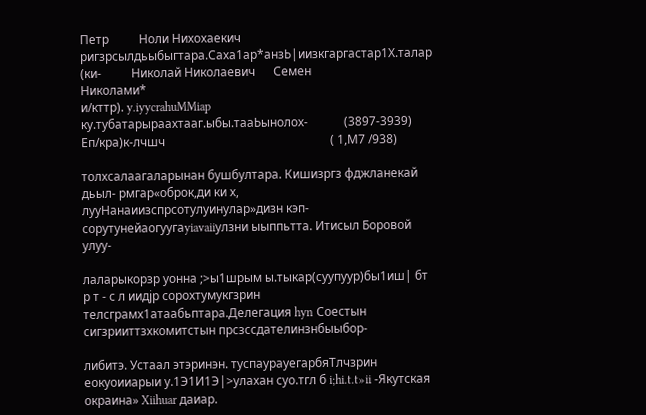Петр          Ноли Нихохаекич
ригзрсылдьыбыгтара.Саха1ар*анзЬ|иизкгаргастар1Х.талар (ки-          Николай Николаевич      Семен                                        Николами*
и/кттр). y.iyycrahuMMiap ку.тубатарыраахтааг.ыбы.тааЬынолох-            (3897-3939)     Еп/кра)к-лчшч                                                       ( 1,М7 /938)

толхсалаагаларынан бушбултара. Кишизргз фджланекай дьыл- рмгар«оброк,ди ки х, лууНанаиизспрсотулуинулар»дизн кэп- сорутунейаогуугаyiavaiiулзни ыыппьтта. Итисыл Боровой улуу-

лаларыкорзр уонна ;>ы1шрым ы.тыкар(суупуур)бы1иш| бт р т - с л иидjp сорохтумукгзрин телсграмх1атаабьптара.Делегация hyn Соестын сигзрииттзхкомитстын прсзссдателинзнбыыбор-

либитэ. Устаал этэринэн. туспаурауегарбяТлчзрин еокуоииарыи у.1Э1И1Э|>улахан суо.тгл б i;hi.t.t»ii -Якутская окраина» Xiihuar даиар.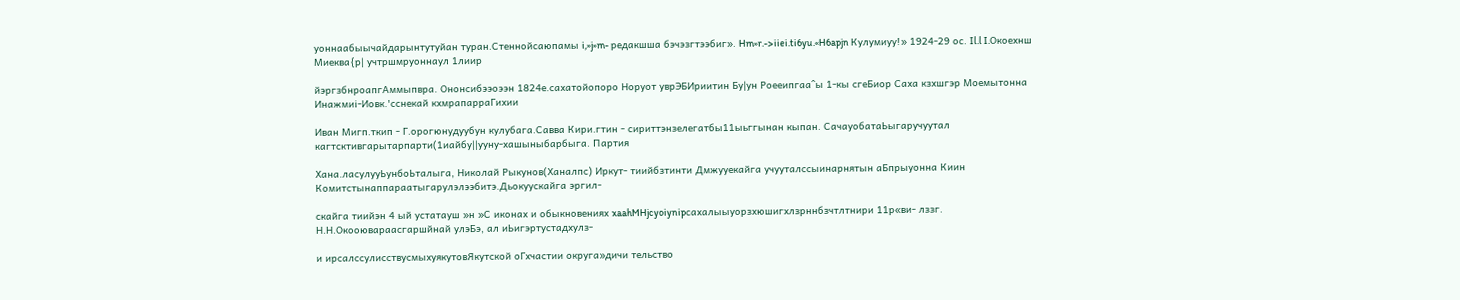уоннаабыычайдарынтутуйан туран.Стеннойсаюпамы i,»j»m- редакшша бэчэзгтээбиг». Hm»r.->iiei.ti6yu.«H6apjn Кулумиуу!» 1924-29 ос. Il.l I.Окоехнш Миеква{р| учтршмруоннаул 1лиир

йэргзбнроапгАммыпвра. Ононсибээоээн 1824е.сахатойопоро Норуот уврЭБИриитин Бу|ун Роееипгаа^ы 1-кы сгеБиор Саха кзхшгэр Моемытонна Инажмиi-Иовк.'сснекай кхмрапарраГихии

Иван Мигп.ткип - Г.орогюнудуубун кулубага.Савва Кири.гтин - сириттэнзелегатбы11ыьггынан кыпан. СачауобатаЬыгаручуутал кагтсктивгарытарпарти(1иайбу||ууну-хашыныбарбыга. Партия

Хана.ласулууЬунбоЬталыга, Николай Рыкунов(Ханалпс) Иркут- тиийбзтинти Дмжууекайга учууталссыинарнятын аБпрыуонна Киин Комитстынаппараатыгарулэлээбитэ.Дьокуускайга эргил-

скайга тиийэн 4 ый устатауш »н »С иконах и обыкновениях xaahMHjcyoiynipсахалыыуорзхюшигхлзрннбзчтлтнири 11р«ви- лззг. Н.Н.Окооювараасгаршйнай улэБэ, ал иЬигэртустадхулз-

и ирсалссулисствусмыхуякутовЯкутской оГхчастии округа»дичи тельство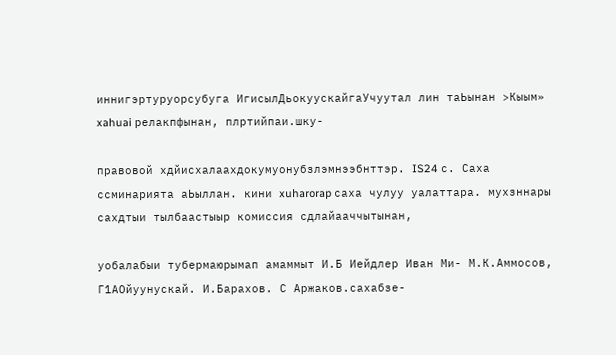иннигэртуруорсубуга ИгисылДьокуускайгаУчуутал лин таЬынан >Кыым» xahuai релакпфынан, плртийпаи.шку-

правовой хдйисхалаахдокумуонубзлэмнээбнттэр. IS24 с. Саха ссминарията аЬыллан. кини xuharorap саха чулуу уалаттара. мухзннары сахдтыи тылбаастыыр комиссия сдлайааччытынан,

уобалабыи тубермаюрымап амаммыт И.Б Иейдлер Иван Ми- М.К.Аммосов, Г1АОйуунускай. И.Барахов. С Аржаков.сахабзе-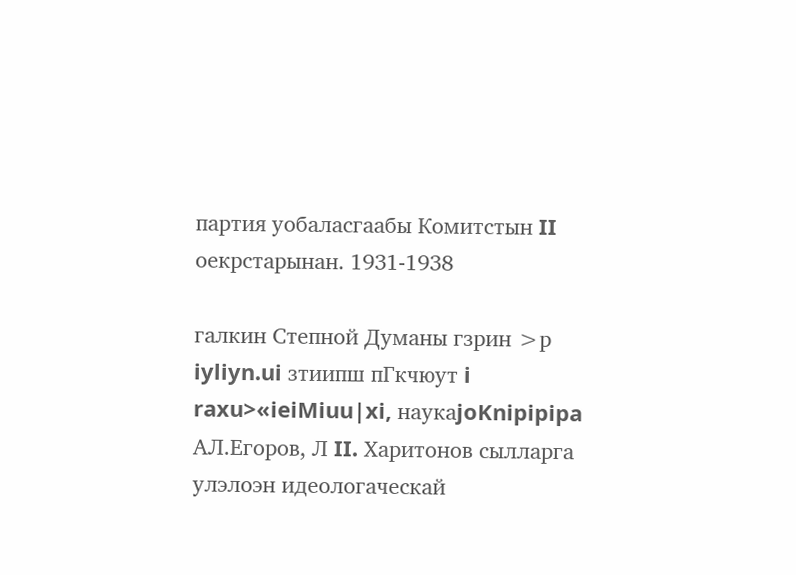партия уобаласгаабы Комитстын II оекрстарынан. 1931-1938

галкин Степной Думаны гзрин >р iyliyn.ui зтиипш пГкчюут i raxu>«ieiMiuu|xi, наукаjoKnipipipa АЛ.Егоров, Л II. Харитонов сылларга улэлоэн идеологаческай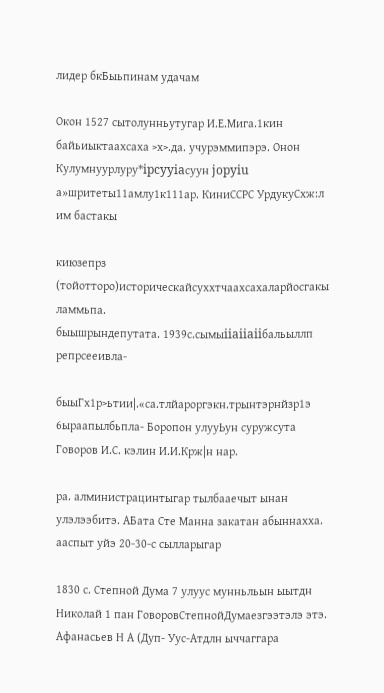лидер бкБыьпинам удачам

Окон 1527 сытолунньутугар И.Е.Мига.1кин байьиыктаахсаха >х>.да. учурэммипэрэ. Онон Кулумнуурлуру*ipcyyiaсуун jopyiu а»шритеты11амлу1к111ар. КиниССРС УрдукуСхж:л им бастакы

киюзепрз (тойотторо)историческайсуххтчаахсахаларйосгакы ламмьпа.                                                                         быышрындепутата. 1939с.сымыiiaiiaiiбальыллп репрсееивла-

быыГх1р>ьтии|.«са.тлйароргэкн.трынтэрнйзр1э 6ыраапылбьпла- Боропон улууЬун суружсута Говоров И.С. кэлин И.И.Крж|н нар.

ра. алминистрацинтыгар тылбааечыт ынан улэлээбитэ. АБата Сте Манна закатан абыннахха. ааспыт уйэ 20-30-с сылларыгар

1830 с. Степной Дума 7 улуус мунньльын ыытдн Николай 1 пан ГоворовСтепнойДумаезгээтэлэ этэ. Афанасьев Н А (Дуп- Уус-Атдлн ыччаггара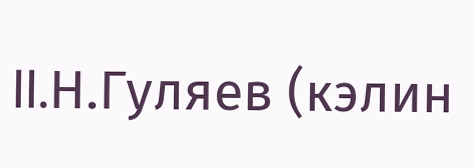II.Н.Гуляев (кэлин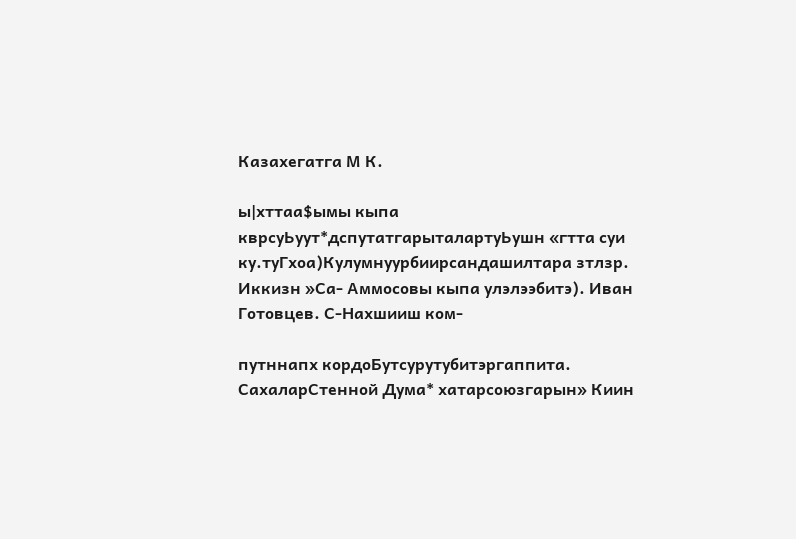Казахегатга М К.

ы|хттаа$ымы кыпа кврсуЬуут*дспутатгарыталартуЬушн «гтта суи ку.туГхоа)Кулумнуурбиирсандашилтара зтлзр. Иккизн »Са- Аммосовы кыпа улэлээбитэ). Иван Готовцев. С-Нахшииш ком-

путннапх кордоБутсурутубитэргаппита. СахаларСтенной Дума* хатарсоюзгарын» Киин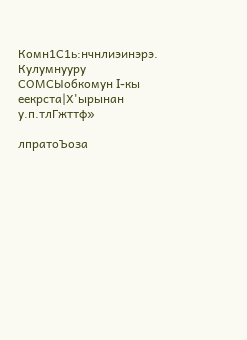Комн1С1ь:нчнлиэинэрэ. Кулумнууру СОМСЫобкомун I-кы еекрста|Х'ырынан у.п.тлГжттф»

лпратоЪоза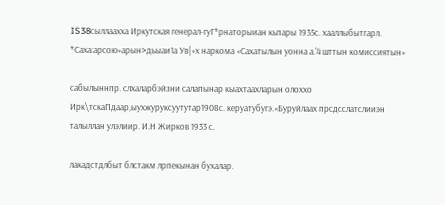IS38сыллаахха Иркутская генерал-гуГ*рнаторыиан кьпары 1935с. хааллыбытгарл. *Саха:арсою»арын>дьыаи1а Ув|»х наркома «Сахатылын уонна а.'4 шттын комиссиятын»

сабылыннпр. слхаларбэйзни салапынар кыахтаахларын олоххо Ирк\тскаПдаар,ыухжуруксуутутар1908с. керуатубугэ.«Буруйлаах прсдсслатслииэн талыллан улэлиир. И.Н Жирков 1933 с.

лакадстдлбыт блстакм лрпекынан бухалар.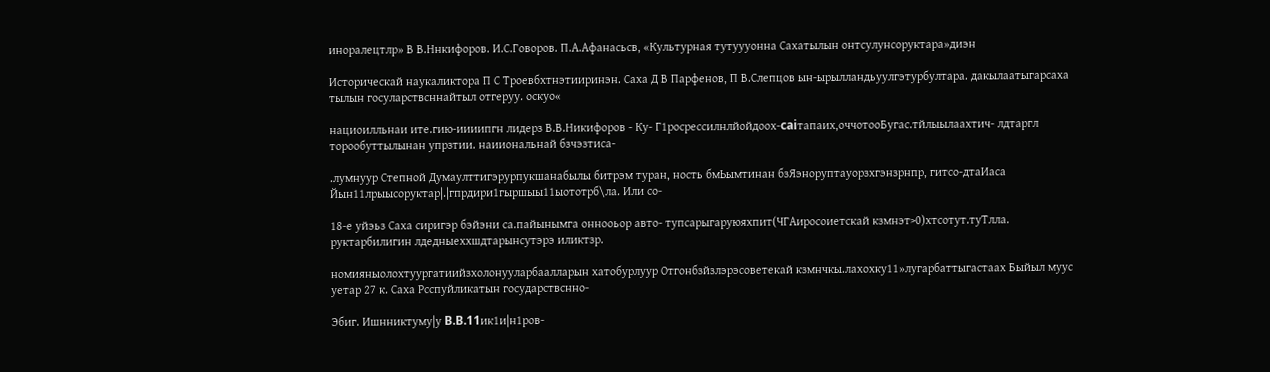иноралецтлр» В В.Ннкифоров. И.С.Говоров. П.А.Афанасьсв, «Культурная тутуууонна Сахатылын онтсулунсоруктара»диэн

Историческай наукаликтора П С Троевбхтнэтииринэн. Саха Д В Парфенов, П В.Слепцов ын-ырылландьуулгэтурбултара. дакылаатыгарсаха тылын госуларствсннайтыл отгеруу. оскуо«

нациоилльнаи ите.гию-иииипгн лидерз В.В.Никифоров - Ку- Г1росрессилнлйойдоох-caiтапаих,оччотооБугас.тйлыылаахтич- лдтаргл торообуттылынан упрзтии. наииональнай бзчэзтиса-

.лумнуур Степной Думаулттигэрурпукшанабылы битрэм туран, ность бмЬымтинан бзЯэноруптауорзхгэнзрнпр, гитсо-дтаИаса Йын11лрыысоруктар|.|гпрдири1гыршыы11ыототрб\ла. Или со-

18-е уйэьз Саха сиригэр бэйэни са.пайынымга оннооьор авто- тупсарыгаруюяхпит(ЧГАиросоиетскай кзмнэт>0)хтсотут.туТлла. руктарбилигин лдедныеххшдтарынсутэрэ иликтзр.

номияныолохтуургатиийзхолонууларбаалларын хатобурлуур Отгонбзйзлэрэсоветекай кзмнчкы.лахохку11»лугарбаттыгастаах Быйыл муус уетар 27 к. Саха Рсспуйликатын государствснно-

Эбиг. Ишнниктуму|у B.B.11ик1и|н1ров-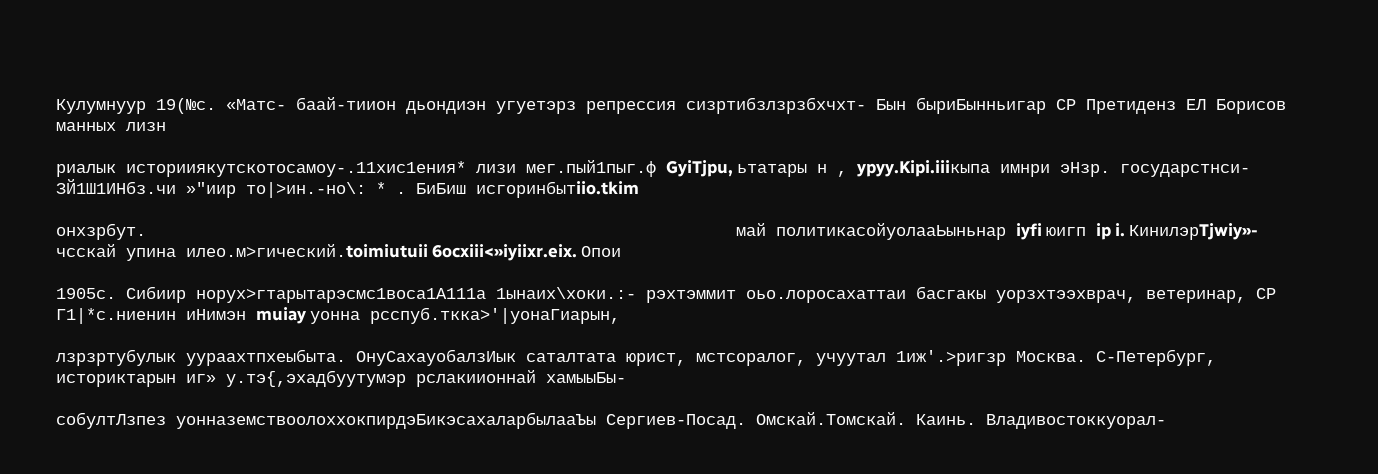Кулумнуур 19(№с. «Матс- баай-тиион дьондиэн угуетэрз репрессия сизртибзлзрзбхчхт- Бын быриБынньигар СР Претиденз ЕЛ Борисов манных лизн

риалык историиякутскотосамоу-.11хис1ения* лизи мег.пый1пыг.ф GyiTjpu, ьтатары н , ypyy.Kipi.iiiкыпа имнри эНзр. государстнси- ЗЙ1Ш1ИНбз.чи »"иир то|>ин.-но\: * . БиБиш исгоринбытiio.tkim

онхзрбут.                                                           май политикасойуолааЬыньнар iyfi юигп ip i. КинилэрTjwiy»- чсскай упина илео.м>гический.toimiutuii 6ocxiii<»iyiixr.eix. Опои

1905с. Сибиир норух>гтарытарэсмс1воса1А111а 1ынаих\хоки.:- рэхтэммит оьо.лоросахаттаи басгакы уорзхтээхврач, ветеринар, СР Г1|*с.ниенин иНимэн muiay уонна рсспуб.ткка>'|уонаГиарын,

лзрзртубулык уураахтпхеыбыта. ОнуСахауобалзИык саталтата юрист, мстсоралог, учуутал 1иж'.>ригзр Москва. С-Петербург, историктарын иг» у.тэ{,эхадбуутумэр рслакиионнай хамыыБы-

собултЛзпез уонназемствоолоххокпирдэБикэсахаларбылааЪы Сергиев-Посад. Омскай.Томскай. Каинь. Владивостоккуорал-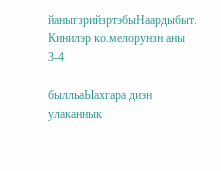йаныгзрийзртэбыНаардыбыт. Кинилэр ко.мелорунзн аны 3-4

былльаЫахгара диэн улаканнык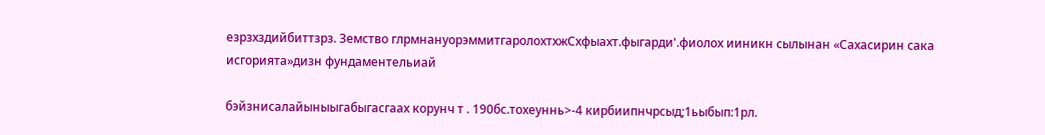езрзхздийбиттзрз. Земство глрмнануорэммитгаролохтхжСхфыахт.фыгарди'.фиолох ииникн сылынан «Сахасирин сака исгорията»дизн фундаментельиай

бэйзнисалайыныыгабыгасгаах корунч т . 190бс.тохеуннь>-4 кирбиипнчрсыд;1ьыбып:1рл.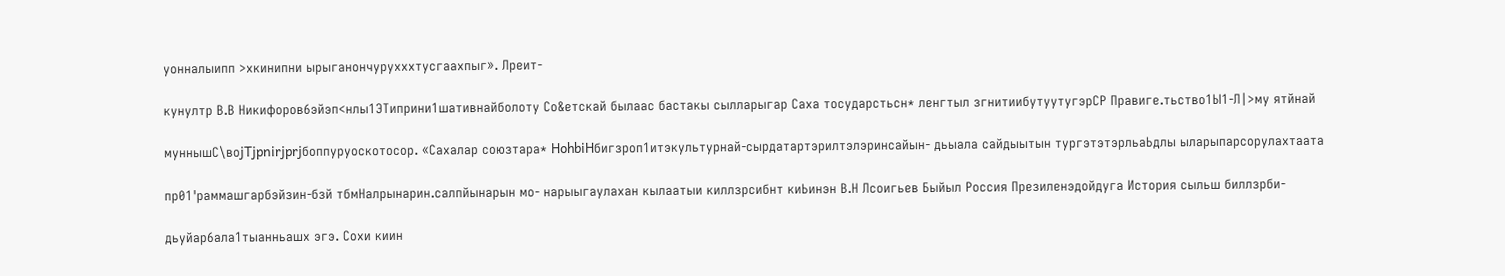уонналыипп >хкинипни ырыганончурухххтусгаахпыг». Лреит-

кунултр В.В Никифоров6эйэп<нлы1ЭТиприни1шативнайболоту Со&етскай былаас бастакы сылларыгар Саха тосударстьсн* ленгтыл згнитиибутуутугэрСР Правиге.тьство1Ы1-Л|>му ятйнай

муннышС\воjTjpnirjprjбоппуруоскотосор. «Сахалар союзтара* HohbiHбигзроп1итэкультурнай-сырдатартэрилтэлэринсайын- дьыала сайдыытын тургэтэтэрльаЬдлы ыларыпарсорулахтаата

пр01'раммашгарбэйзин-бзй тбмНалрынарин.салпйынарын мо- нарыыгаулахан кылаатыи киллзрсибнт киЬинэн В.Н Лсоигьев Быйыл Россия Презиленэдойдуга История сыльш биллзрби-

дьуйар6ала1тыанньашх эгэ. Сохи киин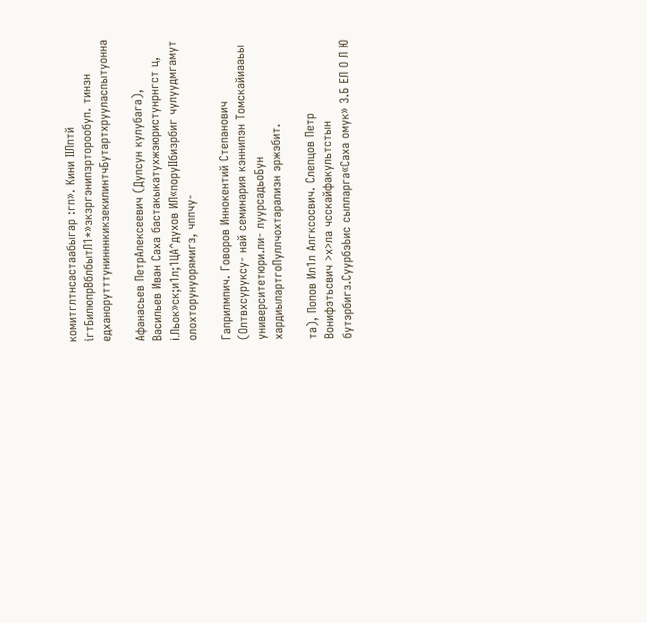комитглтнсастаабыгар :гп». Кини IIЛптй iгтБилюпрВблбытЛ1*»зкзргэнипзрторообуп. тинзн едханорутттунинннкикзекилинтчБутартхрууласпытуонна

Афанасьев ПетрАлексеевич (Дупсун кулубага), Васильев Иван Саха бастакыкатухжэюристунрнгст ц, i.Льок»ск;и1л;1ЦА^духов ИЛ«поруIIбизрбиг чулуудмгамут олохторунуорямигз, чппчу-

Гаприлмпич. Говоров Иннокентий Степанович (Олтвхсуруксу- най семинария кэннипэн Томскайиааьы университетюри.ли- луурсадьоБун хардиылартгоПуллчохтарализн эржэбит.

та), Попов Ил1л Алгксосвич. Слепцов Петр Вонифэтьсвич >х>ла чсскайфакультстын бутэрбигз.СуурбэЬис сылларга«Саха омук» З.Б ЕЛ О Л Ю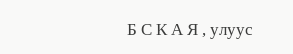Б С К А Я , улуус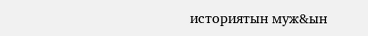историятын муж&ын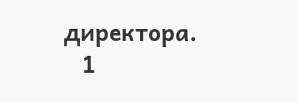директора.
   1